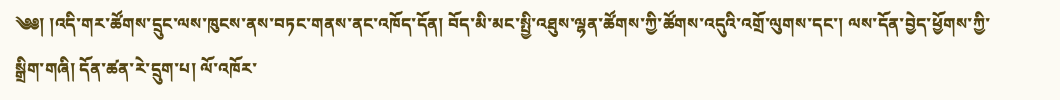༄༅། །འདི་གར་ཚོགས་དྲུང་ལས་ཁུངས་ནས་བཏང་གནས་ནང་འཁོད་དོན། བོད་མི་མང་སྤྱི་འཐུས་ལྷན་ཚོགས་ཀྱི་ཚོགས་འདུའི་འགྲོ་ལུགས་དང་། ལས་དོན་བྱེད་ཕྱོགས་ཀྱི་སྒྲིག་གཞི། དོན་ཚན་རེ་དྲུག་པ། ལོ་འཁོར་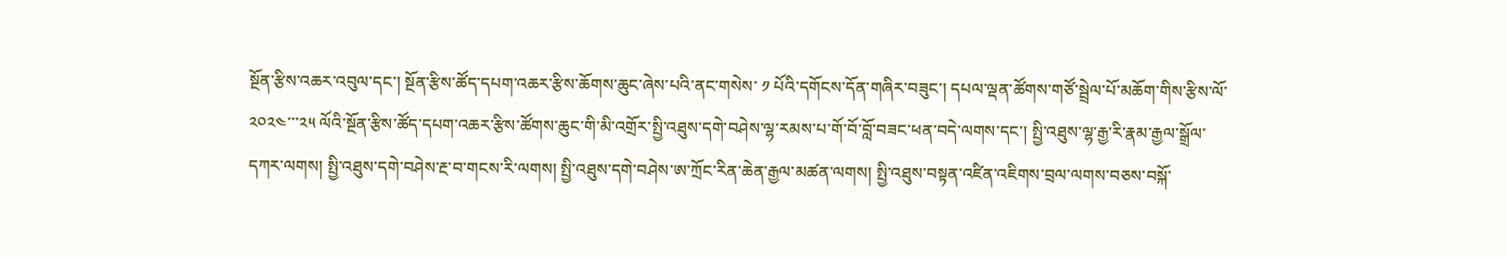སྔོན་རྩིས་འཆར་འབུལ་དང་། སྔོན་རྩིས་ཚོད་དཔག་འཆར་རྩིས་ཆོགས་ཆུང་ཞེས་པའི་ནང་གསེས་ ༡ པོའི་དགོངས་དོན་གཞིར་བཟུང་། དཔལ་ལྡན་ཚོགས་གཙོ་སྦྲེལ་པོ་མཆོག་གིས་རྩིས་ལོ་ ༢༠༢༤་་་༢༥ ལོའི་སྔོན་རྩིས་ཚོད་དཔག་འཆར་རྩིས་ཚོགས་ཆུང་གི་མི་འགྲོར་སྤྱི་འཐུས་དགེ་བཤེས་ལྷ་རམས་པ་གོ་བོ་བློ་བཟང་ཕན་བདེ་ལགས་དང་། སྤྱི་འཐུས་ལྷ་རྒྱ་རི་རྣམ་རྒྱལ་སྒྲོལ་དཀར་ལགས། སྤྱི་འཐུས་དགེ་བཤེས་རྔ་བ་གངས་རི་ལགས། སྤྱི་འཐུས་དགེ་བཤེས་ཨ་ཀྲོང་རིན་ཆེན་རྒྱལ་མཚན་ལགས། སྤྱི་འཐུས་བསྟན་འཛིན་འཇིགས་བྲལ་ལགས་བཅས་བསྐོ་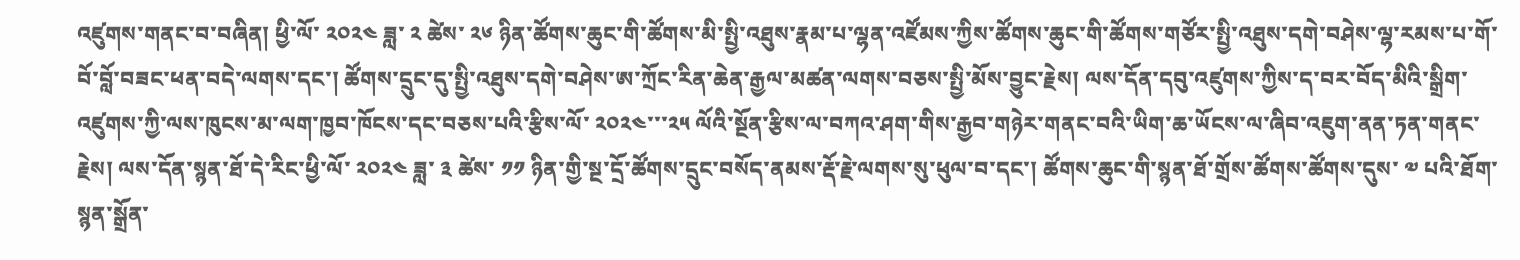འཛུགས་གནང་བ་བཞིན། ཕྱི་ལོ་ ༢༠༢༤ ཟླ་ ༢ ཚེས་ ༢༦ ཉིན་ཚོགས་ཆུང་གི་ཚོགས་མི་སྤྱི་འཐུས་རྣམ་པ་ལྷན་འཛོམས་ཀྱིས་ཚོགས་ཆུང་གི་ཚོགས་གཙོར་སྤྱི་འཐུས་དགེ་བཤེས་ལྷ་རམས་པ་གོ་བོ་བློ་བཟང་ཕན་བདེ་ལགས་དང་། ཚོགས་དྲུང་དུ་སྤྱི་འཐུས་དགེ་བཤེས་ཨ་ཀྲོང་རིན་ཆེན་རྒྱལ་མཚན་ལགས་བཅས་སྤྱི་མོས་བྱུང་རྗེས། ལས་དོན་དབུ་འཛུགས་ཀྱིས་ད་བར་བོད་མིའི་སྒྲིག་འཛུགས་ཀྱི་ལས་ཁུངས་མ་ལག་ཁྱབ་ཁོངས་དང་བཅས་པའི་རྩིས་ལོ་ ༢༠༢༤་་་༢༥ ལོའི་སྔོན་རྩིས་ལ་བཀའ་ཤག་གིས་རྒྱབ་གཉེར་གནང་བའི་ཡིག་ཆ་ཡོངས་ལ་ཞིབ་འཇུག་ནན་ཏན་གནང་རྗེས། ལས་དོན་སྙན་ཐོ་དེ་རིང་ཕྱི་ལོ་ ༢༠༢༤ ཟླ་ ༣ ཚེས་ ༡༡ ཉིན་གྱི་སྔ་དྲོ་ཚོགས་དྲུང་བསོད་ནམས་རྡོ་རྗེ་ལགས་སུ་ཕུལ་བ་དང་། ཚོགས་ཆུང་གི་སྙན་ཐོ་གྲོས་ཚོགས་ཚོགས་དུས་ ༧ པའི་ཐོག་སྙན་སྒྲོན་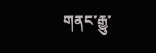གནང་རྒྱུ་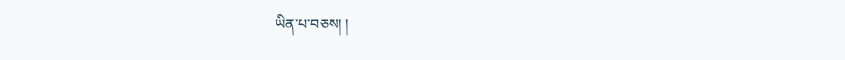ཡིན་པ་བཅས། །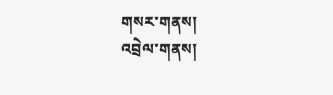གསར་གནས།
འབྲེལ་གནས།